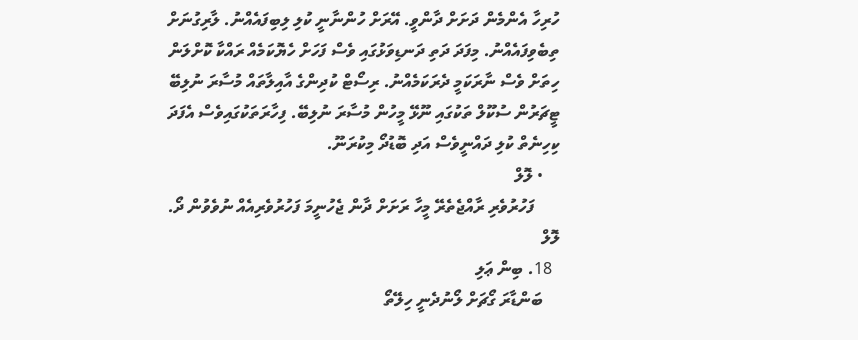ހުރިހާ އެންމެން ދަށަށް ދާންވީ. އޭރަށް ހުންނާނީ ކުލި ލިބިފައެއްނު. ލާރިގުނަށް ތިބެވިފައެއްނު. މިފަދަ ދަތި ދަނޑިވަޅުގައި ވެސް ފަހަށް ހެޔޮކަމެއް ރައްކާ ކޮށްލަން ހިތަށް ވެސް ނާރަކަމީ ދެރަކަމެއްނު. ރިސޯޓް ކުދިންގެ އާއިލާތައް މުސާރަ ނުލިބޭ ޓީޗަރުން ސުކޫލް ތަކުގައި ނޫޅޭ މީހުން މުސާރަ ނުލިބޭ. ފިހާރަތަކުގައިވެސް އެފަދަ ކިހިނެތް ކުލި ދައްނީވެސް އަދި ބޮޑުދޯ މިކުރަނޫ.
    • ލޮލް
      ފަހުރުވެރި ރާއްޖެތެރޭ މީހާ ރަށަށް ދާން ޖެހުނީމަ ފަހުރުވެރިއެއް ނުވެވުން ދޯ. ލޮލް
  18. ބިން ޢަލި
    ބަންޑާރަ ގޯޗަށް ލޯނުދެނީ ހިލޭތޯ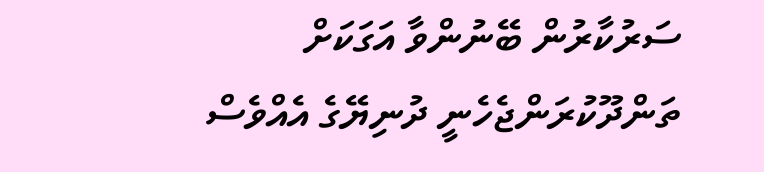ސަރުކާރުން ބޭނުންވާ އަގަކަށް ތަންދޫކުރަންޖެހެނީ ދުނިޔޭގެ އެއްވެސް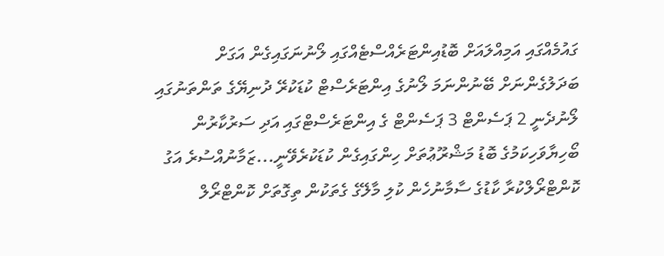ގައުމެއްގައި އަމިއްލައަށް ބޮޑުއިންޓަރެއްސްޓެއްގައި ލޯނުނަގައިގެން އަގަށް ބަދަލުގެންނަށް ބޭނުންނަމަ ލޯނުގެ އިންޓަރެސްޓް ކުޑަކުރޭ ދުނިޔޭގެ ތަންތަނުގައި ލޯނުދެނީ 2 ޕަސެންޓް 3 ޕަސެންޓް ގެ އިންޓަރެސްޓްގައި އަދި ސަރުކާރުން ބޯހިޔާވަހިކަމުގެ ބޮޑު މަޝްރޫޢުތަށް ހިންގައިގެން ކުޑަކުރެވޭނީ...ޒަމާނުއްސުރެ އަގު ކޮންޓްރޯލްކުރާ ކާޑުގެ ސާމާނުހެން ކުލި މާލޭގެ ގެތަކުން ތިގޮތަށް ކޮންޓްރޯލް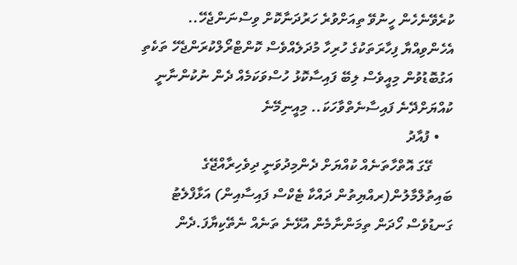ކުރެވޭނެހެން ހީނުވޭ ތިއަށްވުރެ ހަރުދަނާކޮށް ވިސްނަންޖެހޭ.. އެހެންވިއްޔާ ފިހާރަތަކުގެ ހުރިހާ މުދަލެއްވެސް ކޮންޓްރޯލްކުރަންޖެހޭ ތަކެތި އަގުބޮޑުވުން މިއީވެސް ލިބޭ ފައިސާކޮޅު ހުސްވަކަމެއް ދެން ނުކުންނާނީ ކުއްޔަށްދޭނެ ފައިސާނެތްވާހަކަ.. މިއީނިމޭނެ
    • ފުއާދު
      ގޭގަ އޮތްހާތަނެއް ކުއްޔަށް ދެންމިދުވަނީ ދިވެހިރާއްޖޭގެ ބައިތުލްމާލުން(ރއްޔިތުން ދައްކާ ޓެކްސް ފައިސާއިން) އަޅާފްލެޓު ގަނޑުވެސް ހޯދަން ތިމަންނާމެން އުޅޭނެ ތަނެއް ނެތޭކިޔާފަ.ދެން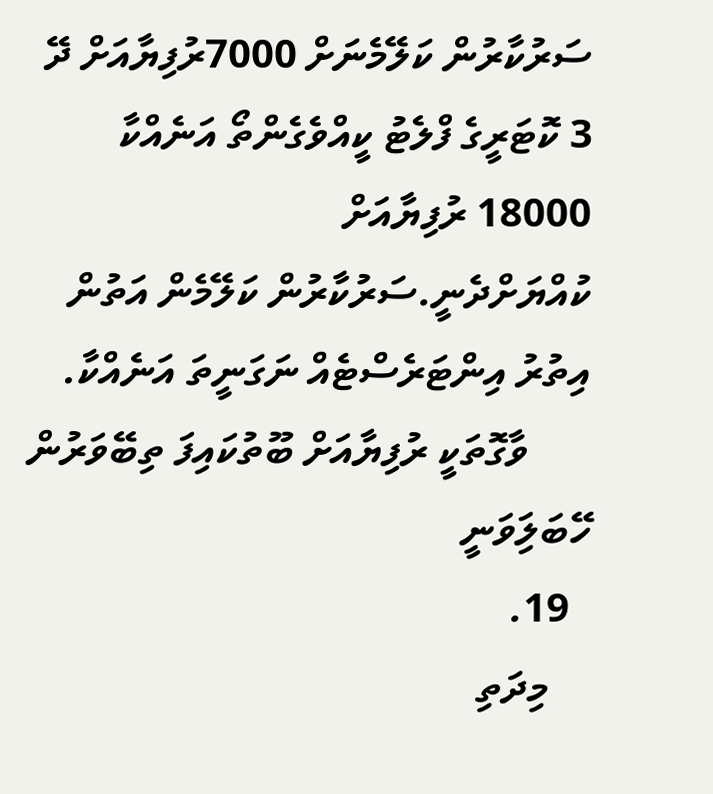ސަރުކާރުން ކަލޭމެނަށް 7000ރުފިޔާއަށް ދޭ 3 ކޮޓަރީގެ ފްލެޓު ކީއްވެގެންތޯ އަނެއްކާ 18000 ރުފިޔާއަށް ކުއްޔަށްދެނީ.ސަރުކާރުން ކަލޭމެން އަތުން އިތުރު އިންޓަރެސްޓެއް ނަގަނީތަ އަނެއްކާ.
      ވާގޮތަކީ ރުފިޔާއަށް ބޫތުކައިފަ ތިބޭވަރުން ހޭބަލަިވަނީ
  19.
    މިދަތި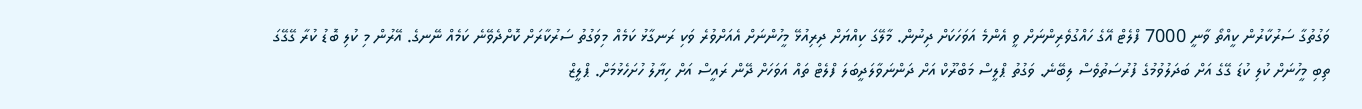ވަގުތުގާ ސަރުކާރުން ކީއްތޯ ވާނީ 7000 ފްލެޓް އޭގެ ހައްގުވެރިންނަށް ވީ އެންމެ އަވަހަކަށް ދިނުން. މާލޭގަ ކިއްޔަށް ދިރިއުޅޭ މީހުންނަށް އެއަށްވުރެ ވަކި ރަނގާޅު ކަމެއް މިވަގުތު ސަރުކާރަށް ކޮށްދެވޭނެ ކަމެއް ނޭނގެ. އޭރުން މި ކުލި ބޮޑު ކުރާ ގޭގޭގަ ތިބި މީހުނަށް ކުލި ކުޑަ ގޭގެ އަށް ބަދަލުވުމުގެ ފުރުސަތުވެސް ލިބޭނެ. ވަގުތު ޕްލީސް މަބްރޫކް އަށް ދަންނަވާލަދީބަލަ ފްލެޓް ތައް އަވަހަށް ދޭން ރައީސް އަށް ހިޔާލު ހުށަހެޅުމަށް. ޕްލީޒް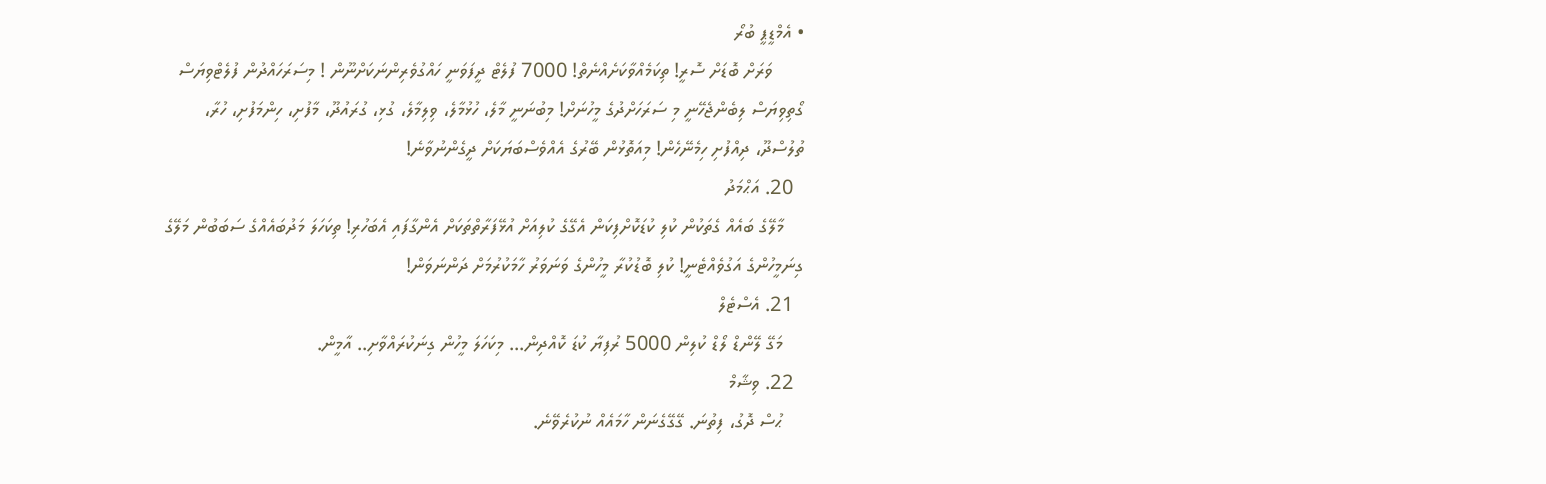• އެމްޑީޕީ ބުރޯ
      ވަރަށް ބޮޑަށް ސޮރީ! ތިކަމެއްވާކަށެއްނެތް! 7000 ފުލެޓް ދީފަވަނީ ހައްގުވެރިންނަކަށްނޫން ! މިސަރަހައްދުން ފުލެޓްވިޔަސް ގޯތިވިޔަސް ލިބެންޖެހޭނީ މި ސަރަހަށްދުގެ މީހުނަށް! މިބުނަނީ މާލެ، ހުޅުމާލެ، ވިލިމާލެ، ގުޅި، ގުރައުދޫ، މާފުށި، ހިންމަފުށި، ހުރާ، ތުލުސްދޫ، ދިއްފުށި ހިމެނޭހެން! މިއަތޮޅުން ބޭރުގެ އެއްވެސްބަޔަކަށް ދީގެންނުވާނެ!
  20. އަޙްމަދު
    މާލޭގެ ބައެއް ގެތަކުން ކުލި ކުޑަކޮށްފިކަން އެގޭގެ ކުލިއަށް އުޅޭފަރާތްތަކަށް އެންގާފައި އެބަހުރި! ތިކަހަލަ މަދުބައެއްގެ ސަބަބުން މަލޭގެ ގިނަމީހުންގެ އަގުވެއްޓެނީ! ކުލި ބޮޑުކުރާ މީހުންގެ ވަނަވަރު ހާމަކުރުމަށް ދަންނަވަން!
  21. އެސްޓެލް
    މަގޭ ލޭންޑް ލޯޑް ކުލިން 5000 ރުފިޔާ ކުޑަ ކޮއްދިން... މިކަހަލަ މީހުން ގިނަކުރައްވާށި.. އާމީން.
  22. ވިޝާމް
    ޙުސް ދޮގު، ފިތުނަ. ގޭގޭގެނަން ހާމައެއް ނުކުރެވޭނެ.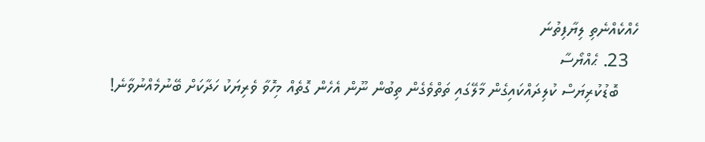ހެއްކެއްނެތި ލިޔާފިތުނަ
  23. ޙެއްޔޯސާ
    ބޮޑުކުރިޔަސް ކުލިދައްކައިގެން މާލޭގައި ތަތްވެގެން ތިބުން ނޫން އެހެން ގޮތެއް މިހޮވާ ވެރިޔަކު ހަދާކަށް ބޭނުމެއްނުވާނެ!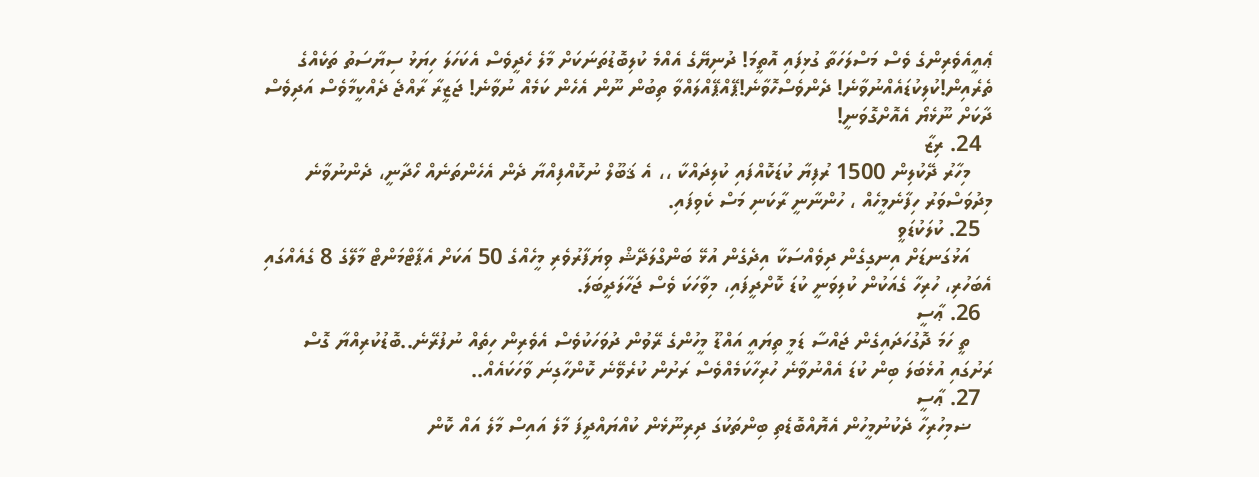ޢެއީއެވެރިންގެ ވެސް މަސްލަހަތާ ގުޅިފައި އޮތީމަ! ދުނިޔޭގެ އެއްމެ ކުލިބޮޑުތަނަކަށް މާލެ ހެދީވެސް އެކަހަލަ ހިޔަޅު ސިޔާސަތު ތަކެއްގެ ތެރެއިން!ކުލިކުޑައެއްނުވާނެ! ދެންވެސްހޮވާނެ!ޕޭއްޕޭއްލައްވާ ތިބުން ނޫން އެހެން ކަމެއް ނުވާނެ! ޖަޒީރާ ރާއްޖެ ދެއްކީމާވެސް އަދިވެސް ދާކަށް ނޫޅެޔޯ އެއޮށްގޮވަނީ!
  24. ރިޒާ
    މިހާރު ދޭކުލިން 1500 ރުފިޔާ ކުޑަކޮއްފައި ކުލިދައްކާ ،، އެ ޤަބޫލް ނުކޮއްފިއްޔާ ދެން އެހެންތަނެއް ހޯދާނީ، ދެންނުވާނެ މިދުވަސްވަރު ހިފާނެމީހެއް ، ހުންނާނީ ރާކަނި މަސް ކެވިފައި.
  25. ކުލަކުޑަވީ
    އަޅުގަނޑަށް އިނގިގެން ދިވެއްސަކާ އިދެގެން އުޅޭ ބަންގްލަދޭޝް ވިޔަފާރުވެރި މީހެއްގެ 50 އަކަށް އެޕާޓްމަންޓް މާލޭގެ 8 ގެއެއްގައި އެބަހުރި، ހުރިހާ ގެއަކުން ކުލިވަނީ ކުޑަ ކޮށްދީފައި، މިވާހަކަ ވެސް ޖަހާލަދީބަލަ.
  26. ޢާސީ
    ތީ ހަމަ ދޮގުހަދައިގެން ޖައްސާ ޑަމީ ތިޔައީ އައްޑޫ މީހުންގެ ރޭވުން ދުވަހަކުވެސް އެވެރިން ހިތެއް ނުފުރޭނެ..ބޮޑުކުރިއްޔާ ގޮސް ރަށުގައި އުޅެބަލަ ބިން ކުޑަ އެއްނުވާނެ ހުރިހާކަމެއްވެސް ރަށުން ކުރެވޭނެ ކޮންހާގިނަ ވާހަކައެއް..
  27. ޢާސީ
    ޟމިހުރިހާ ދެކުނުމީހުން އެޔޮއްބޮޑެތި ބިންތަކުގަ ދިރިނޫޅެން ކުއްޔައްދީފަ މާލެ އައިސް މާލެ އައް ކޮން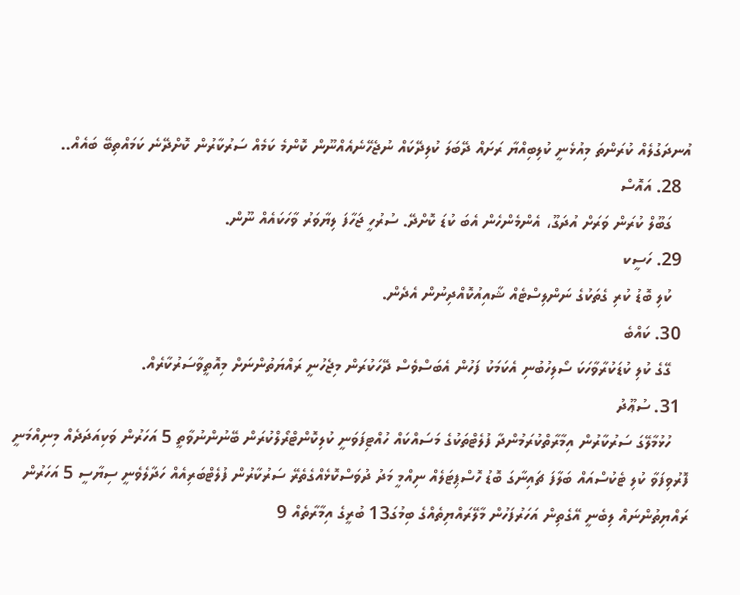އުނދަގުލެއް ކުރަންތަ މިއުޅެނީ ކުލިބިއްޔާ ރަށައް ދޭބަލަ ކުލިދޭކައް ނުޖެހޭނެއެއްނޫން ކޮންމެ ކަމެއް ސަރުކާރުން ކޮށްދޭނެ ކަމައްތިބޭ ބައެއް..
  28. އައޮސް
    ގަބޫލް ކުރަން ވަރަށް އުދަގޫ، އެންމެންހެން އެބަ ކުޑަ ކޮށްދޭ. ސުރުހީ ޖަހާފަ ލިޔާވަރު ވާހަކައެއް ނޫން.
  29. ހަސީކ
    ކުލި ބޮޑު ކުރި ގެތަކުގެ ނަންލިސްޓެއް ޝާއިއުކޮއްދިނުން އެދެން.
  30. ކައްބެ
    ގޭގެ ކުލި ކުޑަކުރާވާހަކަ ސޯލިހުބުނި އެކަމަކު ފަހުން އެބަސްވެސް ދޭހަކުރަން މިޖެހުނީ ރައްޔަތުންނަށް މިއޮތީވާސަރުކާރެއް.
  31. ސުޢޫދު
    ހުޅުމާލޭގަ ސަރުކާރުން އިމާރާތްކުރަމުންދާ ފުލެޓްތަކުގެ މަސައްކައް ހުއްޓިފަވަނީ ކުލިކޮންޓްރޯލްކުރަން ބޭނުންނުވާތީ 5 އަހަރުން ވަކިއަދަދެއް މިނިއްމަނީ ފޮރުވިފަވާ ކުލި ޓެކުސްއައް ބަލާފަ ޗައިނާގަ ބޮޑު ހޮސްޕިޓަލެއް ނިއްމީ މަދު ދުވަސްކޮޅެއްގެތެރޭ ސަރުކާރުން ފުލެޓްބަރިއެއް ހަދާލެވެނީ ސިޔާސީ 5 އަހަރުން ރައްޔިތުންނައް ލިބެނީ އޭގެތިން އަހަރުފަހުން މާލޭރައްޔިތެއްގެ ބިމުގަ13 ބުރީގެ އިމާރާތެއް 9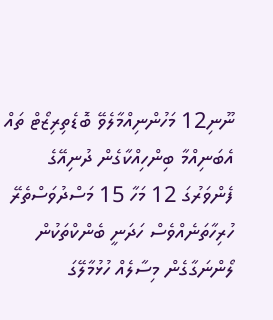ނޫނި12 މަހުންނިއްމާލެވޭ ބޮޑެތިރިޒޯޓް ތައް އެބަނިއްމާ ބިންހިއްކާގެން ދުނިއޭގެ ފެންވަރުގަ 12 މަހާ 15 މަސްދުވަސްތެރޭ ހުރިހާތަނެއްވެސް ހަދަނީ ބެންކްތަކުން ލޯންނަގާގެން މިސާލެއް ހުޅުމާލޭގަ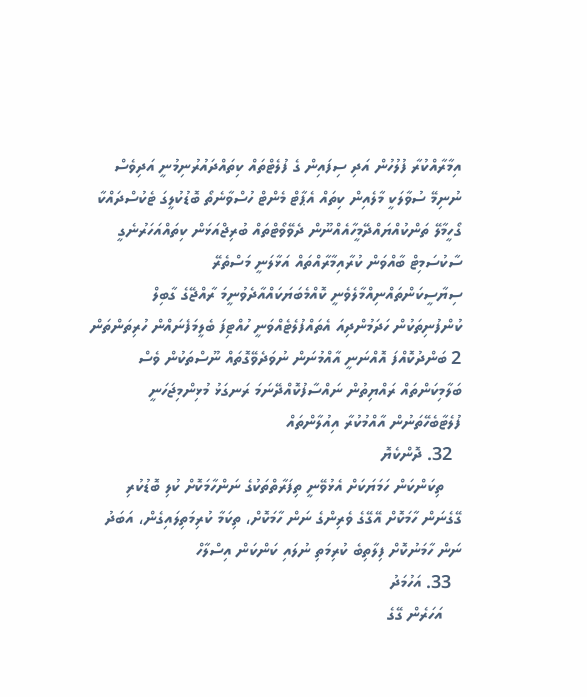އިމާރާއްކުރާ ފުލުހުން އަދި ސިފައިން ގެ ފުލެޓްތައް ކިތައްދައުރުނިމުނީ އަދިވެސް ނުނިމޭ ސުވާލަކީ މާލެއިން ކިތައް އެޕާޓް މެންޓް ހުސްވާނެތޯ ބޮޑުކުލީގަ ޓެކުސްދައްކާ ގޯހީމާލޭ ތަންކުއްޔައްދޭމީހާއެއްނޫން ދެވޭވޯޓްތައް ބުރިޖްއަޅަން ކިތައްއަހަރުނެގީ ސާކުސަމިޓް ބާއްވަން ކުރާއިމާރާއްތައް އަޅާލަނީ މަސްތެރޭ ސިޔާސީކަންތައްނިއްމާލެވެނީ ކޮއްމެބަޔަކައްއާދެވުނީމަ ރާއްޖޭގެ ގާބިލް ކުންފުނިތަކުން ހަދަމުންދިއަ އެތައްފުލެޓެއްވަނީ ހުއްޓިފަ ބެލީމަފެނައްން ހުރިތަންތަން 2 ބަންދުކޮއްފަ އޮއްނަނީ އާއްމުނަން ނުވަދެވޭގޮތައް ނޫސްތަކުން ވެސް ބަލާމިކަންތައް ރައްޔިތުން ނައްސާފުކޮއްދޭނަމަ ރަނގަޅު މުޅިންމިޖަހަނީ ފުލެޓާބެހޭތަނުން އާއްމުކުރާ އިއުލާންތައް
  32. ދޮންކެޔޮ
    ތިކަންކަން ހަމަޔަކަށް އެޅުވޭނީ ތިފަރާތްތަކުގެ ނަންހާމަކޮށް ކުލި ބޮޑުކުރި ގޭގެނަން ހާމަކޮށް އޭގޭގެ ވެރިންގެ ނަން ހާމަކޮށް، ތިކަމާ ކުރިމަތިލައިގެން، އަބަދު ނަން ހާމަނުކޮށް ފިލާތިބެ ކުރިމަތި ނުލައި ކަންކަން އިސްލާހް
  33. އަހުމަދު
    އަހަރެން ގޭގެ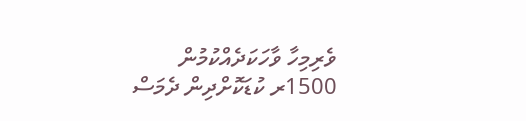ވެރިމިހާ ވާހަކަދެއްކުމުން 1500ރ ކުޑަކޮށްދިން ދެމަސް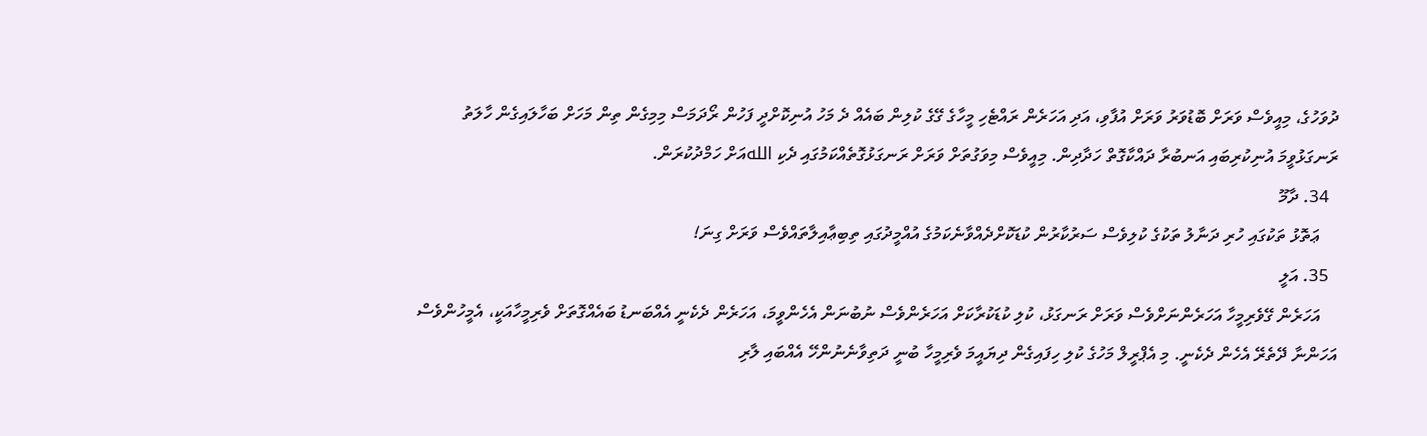ދުވަހުގެ، މިއީވެސް ވަރަށް ބޮޑުވަރު ވަރަށް އުފާވި، އަދި އަހަރެން ރައްޓެހި މީހާގެ ގޭގެ ކުލިން ބައެއް ދެ މަހު އުނިކޮށްދީ ފަހުން ރޯދަމަސް މިމިގެން ތިން މަހަށް ބަހާލައިގެން ހާލަތު ރަނގަޅުވީމަ އުނިކުރިބައި އަނބުރާ ދައްކާގޮތް ހަދާދިން. މިއީވެސް މިވަގުތަށް ވަރަށް ރަނގަޅުގޮތެއްކަމުގައި ދެކި اللهއަށް ހަމްދުކުރަން.
  34. ދާމޫ
    ޢަތޮޅު ތަކުގައި ހުރި ދަނާލު ތަކުގެ ކުލިވެސް ސަރުކާރުން ކުޑަކޮށްދެއްވާނެކަމުގެ އުއްމީދުގައި ތިބިޢާއިލާތައްވެސް ވަރަށް ގިނަ!
  35. އަލީ
    އަހަރެން ގޭވެރިމީހާ އަހަރެންނަށްވެސް ވަރަށް ރަނގަޅު، ކުލި ކުޑަކުރާކަށް އަހަރެންވެސް ނުބުނަން އެހެންވީމަ، އަހަރެން ދެކެނީ އެއްބަނޑު ބައެއްގޮތަށް ވެރިމީހާއަކީ، އެމީހުންވެސް އަހަންނާ ދޭތެރޭ އެހެން ދެކެނީ. މި އެޕްރީލް މަހުގެ ކުލި ހިފައިގެން ދިޔައީމަ ވެރިމީހާ ބުނީ ދަތިވާނެނުންހޭ އެއްބައި ލާރި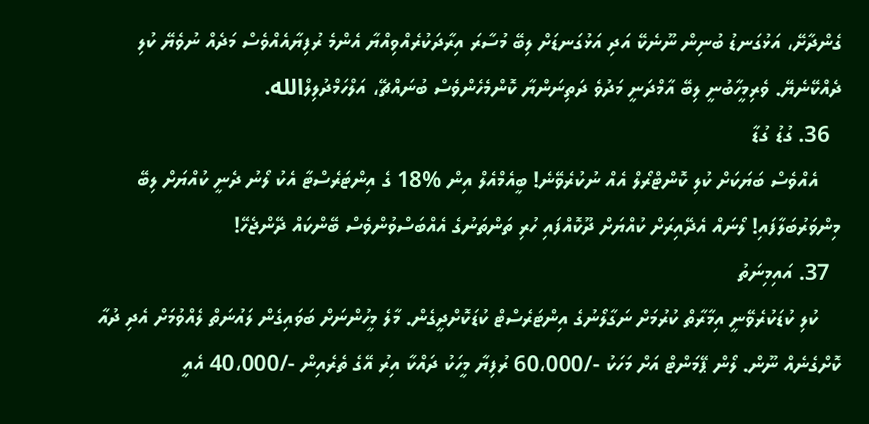ގެންދާށޭ، އަޅުގަނޑު ބުނިން ނޫނެކޭ އަދި އަޅުގަނޑަށް ލިބޭ މުސާރަ އިރާދަކުރެއްވިއްޔާ އެންމެ ރުފިޔާއެއްވެސް މަދެއް ނުވެޔޭ ކުލި ދެއްކޭނެޔޭ. ވެރިމީހާބުނީ ލިބޭ އާމްދަނީ މަދުވެ ދަތިނަންޔާ ކޮންމެހެންވެސް ބުނައްޗޭ، އަލްހަމްދުލިލްالله.
  36. ގުޑު ގުޑާ
    އެއްވެސް ބަޔަކަށް ކުލި ކޮންޓްރޯލް އެއް ނުކުރެވޭނެ! ބީއެމްއެލް އިން %18 ގެ އިންޓަރެސްޓާ އެކު ލޯނު ދެނީ ކުއްޔަށް ލިބޭ މިންވަރުބަލާފައި! ލޯނައް އެދޭއިރަށް ކުއްޔަށް ދޫކޮއްފައި ހުރި ތަންތަނުގެ އެއްބަސްވުންވެސް ބޭންކައް ދޭންޖެހޭ!
  37. އައިމިނަތު
    ކުލި ކުޑަކުރެވޭނީ އިމާރާތް ކުރުމަށް ނަގާލޯނުގެ އިންޓަރެސްޓް ކުޑަކޮށްދީގެން. މާލެ މީހުންނަށް ބަވައިގެން ލައުނަތް ލެއްވުމަށް އެދި ދުއާ ކޮށްގެނެއް ނޫން. ލޯން ޕޭމަންޓް އަށް މަހަކު -/60،000 ރުފިޔާ މީހަކު ދައްކާ އިރު އޭގެ ތެރެއިން -/40،000 އެއީ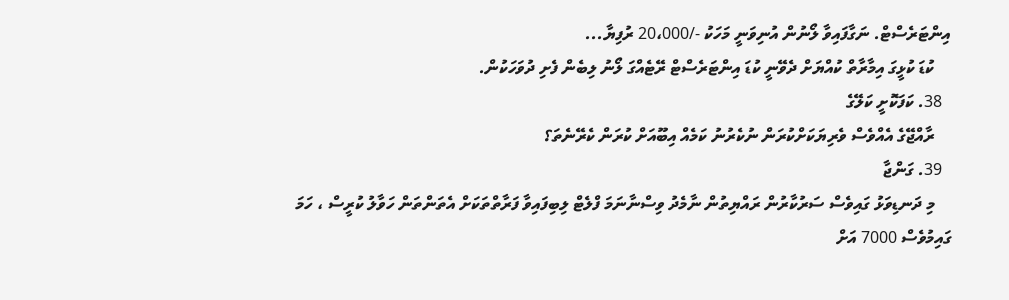އިންޓަރެސްޓް. ނަގާފައިވާ ލޯނުން އުނިވަނީ މަހަކު -/20،000 ރުފިޔާ...
    ކުޑަ ކުޅީގަ އިމާރާތް ކުއްޔަށް ދެވޭނީ ކުޑަ އިންޓަރެސްޓް ރޭޓެއްގަ ލޯނު ލިބެން ފެށި ދުވަހަކުން.
  38. ކަފަކޮށީ ކަލޭގެ
    ރާއްޖޭގެ އެއްވެސް ވެރިޔަކަށްކުރަން ނުކެރުނު ކަމެއް އިބޫއަށް ކުރަން ކެރޭނެތަ؟
  39. ގަންޖާ
    މި ދަނޑިވަޅު ގައިވެސް ސަރުކާރުން ރައްޔިތުން ނާމެދު ވިސްނާނަމަ ފްލެޓް ލިބިފައިވާ ފަރާތްތަކަށް އެތަންތަން ހަވާލު ކުރީސް ، ހަމަ ގައިމުވެސް 7000 އަށް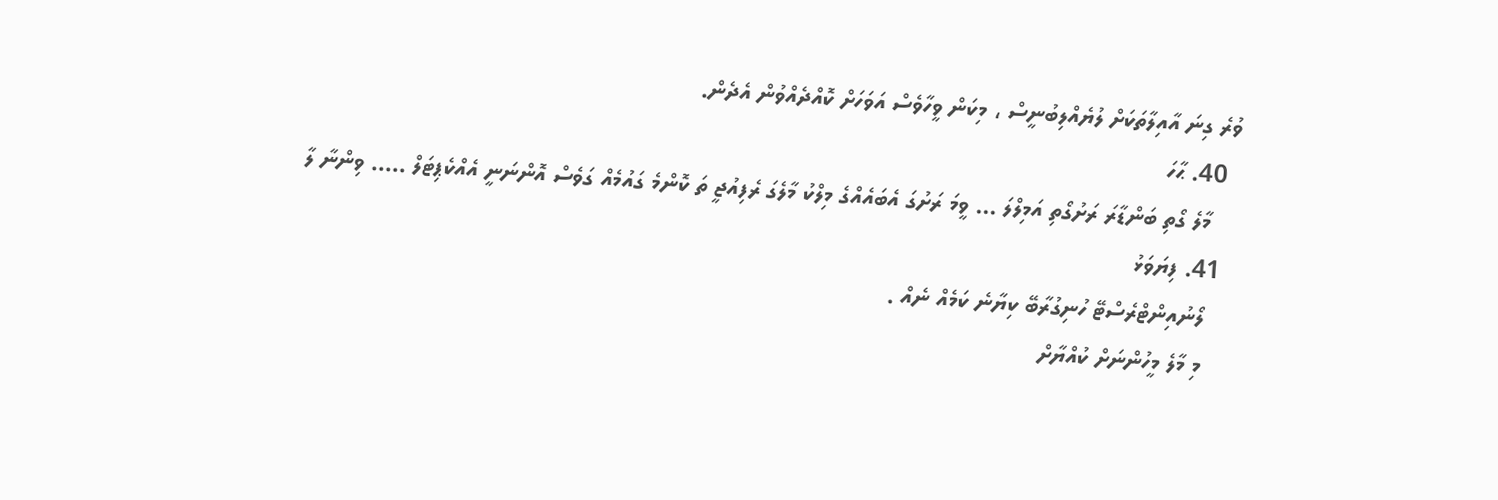ވުރެ ގިނަ އާއިލާތަކަށް ލުޔެއްލިބުނީސް ، މިކަން ވީހާވެސް އަވަހަށް ކޮއްދެއްވުން އެދެން.
  40. ޙާހަ
    މާލެ ގޯތި ބަންޑާރަ ރަށުގޯތި އަމިލްލަ ... ވީމަ ރަށުގަ އެބައެއްގެ މިލްކު މާލެގަ ރެފިއުޖީ ތަ ކޮންމެ ގައުމެއް ގަވެސް އޮންނަނީ އެއްކެޕިޓަލް ..... ވިންނާ ލާ
  41. ފިޔަވަޅު
    ލޯނުއިންޓްރެސްޓޭ ހުނިގުރާބޭ ކިޔާނެ ކަމެއް ނެއް .
    މި މާލެ މީހުންނަށް ކުއްޔާށް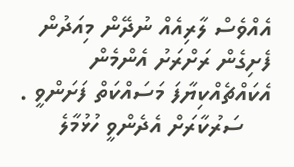އެއްވެސް ލާރިއެއް ނުދޭން މިއަދުން ފެށިގެން ރަށްރަށު އެންމެން އެކައްޗެއްކިޔާފަ މަސައްކަތް ފަށަންވީ .
    ސަރުކާރަށް އެދެންވީ ހުޅުމާލެ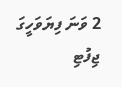2 ވަނަ ފިޔަވަހީގަ ޖިފުޓި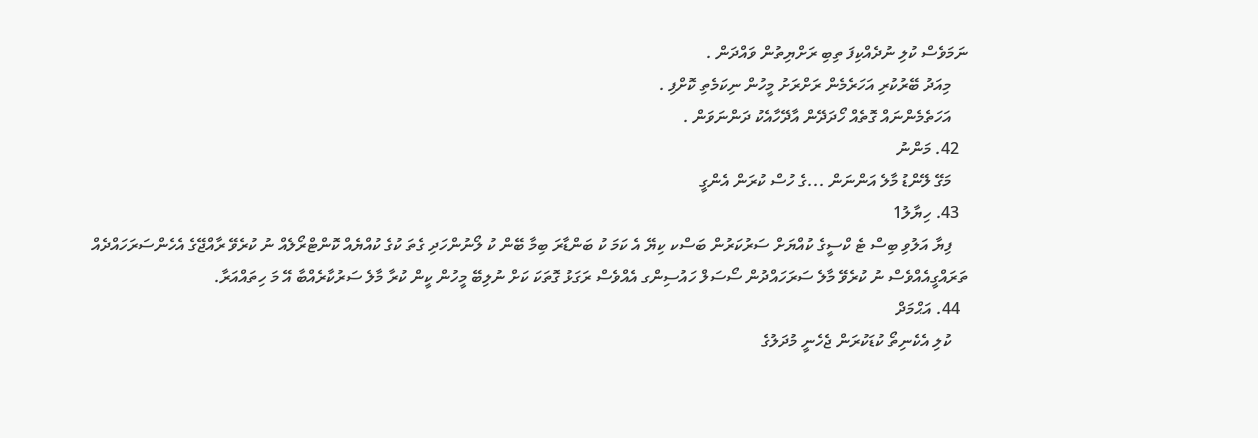ނަމަވެސް ކުލި ނުދެއްކިފަ ތިބި ރަށްޔިތުން ވައްދަން .
    މިއަދު ބޭރުކުރި އަހަރެމެން ރަށްރަށު މީހުން ނިކަމެތި ކޮށްފި .
    އަހަތެމެންނައް ގޮތެއް ހޯދަދޭން އާދޭހާއެކު ދަންނަވަން .
  42. މަންނު
    މަގޭ ލޭންޑު މާލެ އަންނަން ...ގެ ހުސް ކުރަން އެންގީ
  43. ހިޔާލު1
    ފިޔާ އަލުވި ބިސް ޓެ ކްސީގެ ކުއްޔަށް ސަރުކަރުން ބަސްކ ކިޔޭ އެ ކަމަ ކު ބަންޑާރަ ބިމާ ބޭން ކު ލޯނުންހަދި ގެތަ ކުގެ ކުއްޔެއް ކޮންޓްރޯލެއް ނު ކުރެވޭ ރާއްޖޭގެ އެހެންސަރަހައްދެއް ތަރައްގީއެއްވެސް ނު ކުރެވޭ މާލެ ސަރަހައްދުން ސޯސަލް ހައުސިންގ އެއްވެސް ރަގަޅު ގޮތަކަ ކަށް ނުލިބޭ މީހުން ކީން ކުރާ މާލެ ސަރުކާރެއްބާ އޭ މަ ހިތައްއަރާ.
  44. އަޙްމަދް
    ކުލި އެކެނިތޯ ކުޑަކުރަން ޖެހެނީ މުދަލުގެ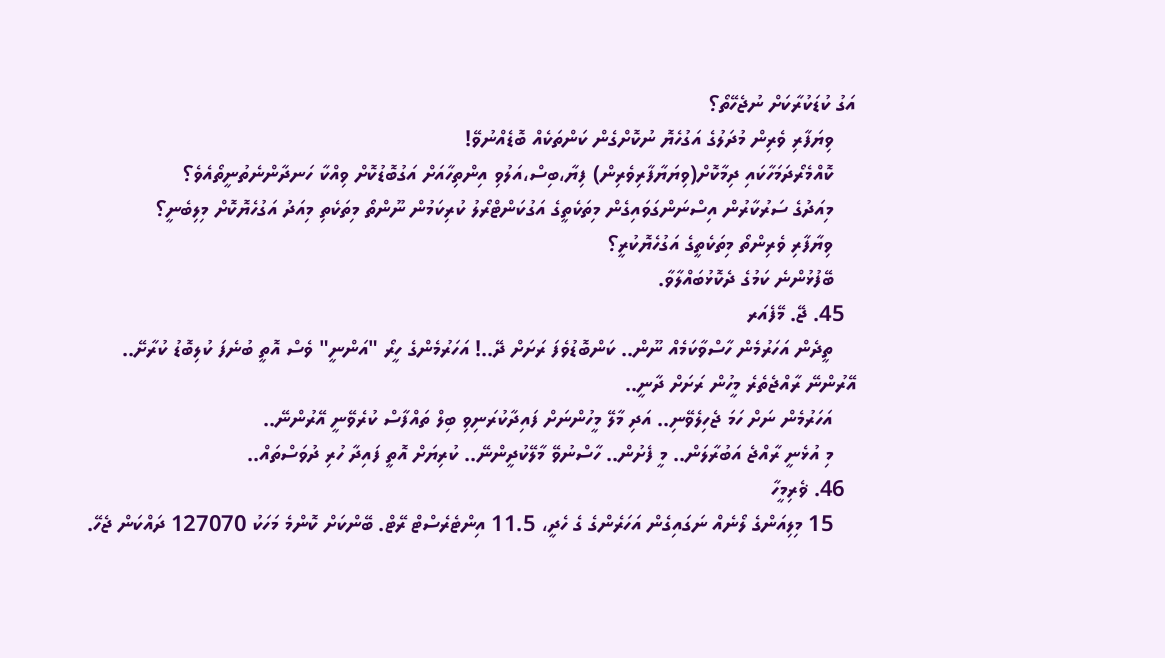އަގު ކުޑަކުރާކަށް ނުޖެހޭތޯ؟
    ވިޔަފާރި ވެރިން މުދަލުގެ އަގުހެޔޮ ނުކޮށްގެން ކަންތަކެއް ބޮޑެއްނުވޭ!
    ކޮއްމެރޯދަމަހާކައި ދިމާކޮށް(ވިޔަޔާފާރިވެރިން) ފިޔާ،ބިސް،އަލުވި އިންތިހާއަށް އަގުބޮޑުކޮށް ވިއްކާ ހަނދާންނެތުނީތޯއެވެ؟
    މިއަދުގެ ސަރުކާރުން އިސްނަންގަވައިގެން މިތަކެތީގެ އަގުކަންޓްރޯލު ކުރިކަމުން ނޫންތޯ މިތަކެތި މިއަދު އަގުހެޔޮކޮށް މިލިބެނީ؟
    ވިޔާފާރި ވެރިންތޯ މިތަކެތީގެ އަގުހެޔޮކުރީ؟
    ބޭފުޅުންނެ ކަމުގެ ދެކޮޅުބައްލާވާ.
  45. ޖޭ. މޭފެއަރ
    ތީދެން އަހަރުމެން ހާސްވާކަމެއް ނޫން.. ކަންބޮޑުވެފަ ރަށަށް ދޭ..! އަހަރުމެންގެ ހީރޯ "އަންނީ" ވެސް އޮތީ ބުނެފަ ކުލިބޮޑު ކުރާށޭ.. އޭރުންނޭ ރާއްޖެތެރެ މީހުން ރަށަށް ދާނީ..
    އަހަރުމެން ނަށް ހަމަ ޖެހިލެވޭނި.. އަދި މާލޭ މީހުންނަށް ފައިދާކުރަނިވި ބިލް ތައްފާސް ކުރެވޭނީ އޭރުންނޭ..
    މި އުޅެނީ ރާއްޖެ އަބުރާލަން.. މީ ފެށުން.. ހާސްނުވޭ މާލޭކުދީންނޭ.. ކުރިޔަށް އޮތީ ފައިދާ ހުރި ދުވަސްތައް..
  46. ޥެރިމީހާ
    15 މިލިއަންގެ ލޯނެއް ނަގައިގެން އަހަރެންގެ ގެ ހެދީ، 11.5 އިންޓެރެސްޓް ރޭޓް. ބޭންކަށް ކޮންމެ މަހަކު 127070 ދައްކަން ޖެހޭ.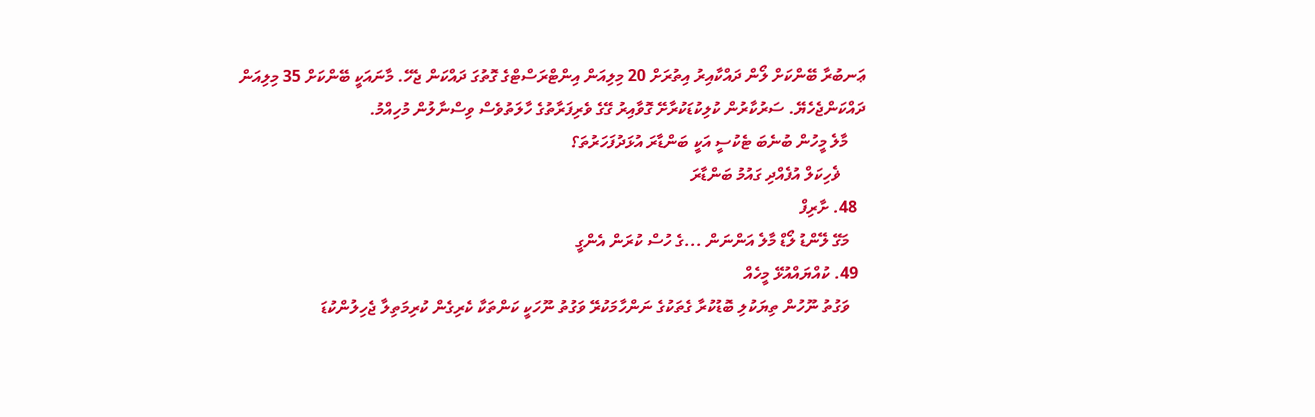ޢަނބުރާ ބޭންކަށް ލޯން ދައްކާއިރު އިތުރަށް 20 މިލިއަން އިންޓްރަސްޓްގެ ގޮތުގަ ދައްކަން ޖެހޭ. މާނައަކީ ބޭންކަށް 35 މިލިއަން ދައްކަންޖެހެޔޭ. ސަރުކާރުން ކުލިކުޑަކުރާށޭ ގޮވާއިރު ގޭގެ ވެރިފަރާތުގެ ހާލަތުވެސް ވިސްނާލުން މުހިއްމު.
    މާލެ މީހުން ބުނެބަ ޓެކުސީ އަކީ ބަންޑާރަ އުޅަދުފަހަރުތަ؟
      ޥެހިކަލް އުފެއްދި ގައުމު ބަންޑާރަ
  48. ށާރިފް
    މަގޭ ލޭންޑު ލޯޑް މާލެ އަންނަން ...ގެ ހުސް ކުރަން އެންގީ
  49. ކުއްޔައްއުޅޭ މީހެއް
    ވަގުތު ނޫހުން ތިޔަކުލި ބޮޑުކުރާ ގެތަކުގެ ނަންހާމަކުރޭ ވަގުތު ނޫހަކީ ކަންތަކާ ކެރިގެން ކުރިމަތިލާ ޖެހިލުންކުޑަ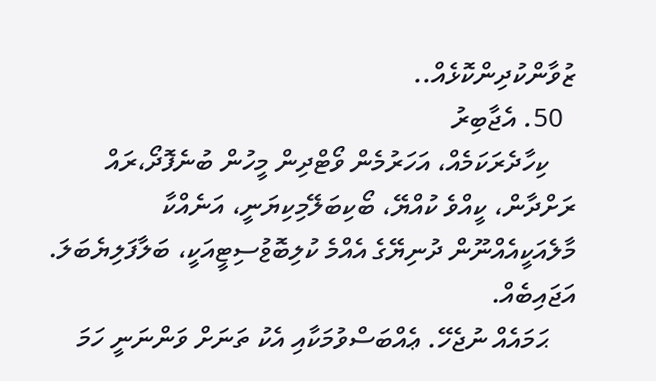ޒުވާންކުދިންކޮޅެއް..
  50. އެޖާބިރު
    ކިހާދެރަކަމެއް، އަހަރުމެން ވޯޓްދިން މީހުން ބުނެފޮދޯ،ރައް ރަށްދާން، ކީއްވެ ކުއްޔޭ، ބޯކިބަލޭމިކިޔަނީ، އަނެއްކާ މާލެއަކީއެއްނޫން ދުނިޔޭގެ އެއްމެ ކުލިބޮޱުސިޓީއަކީ، ބަލާފަލިޔެބަލަ. އަޖައިބެއް.
    ޙަމައެއް ނުޖެހޭ. ޢެއްބަސްވުމަކާއި އެކު ތަނަށް ވަންނަނީ ހަމަ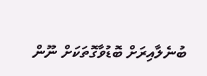ބުނެލާއިރަށް ބޮޑުވާގޮތަކަށް ނޫން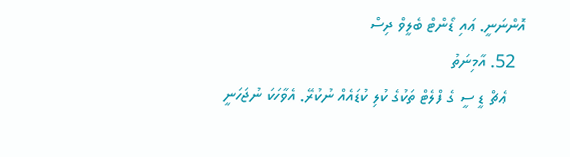އޮންނަނީ. ޢައި ޑޯންޓް ބެލީވް ދިސް
  52. އާމިނަތު
    ޢެޗް ޑީ ސީ ގެ ފްލެޓް ތަކުގެ ކުލި ކުޑައެއް ނުކުރޭ. އެވާހަކަ ނުޖަހަނީ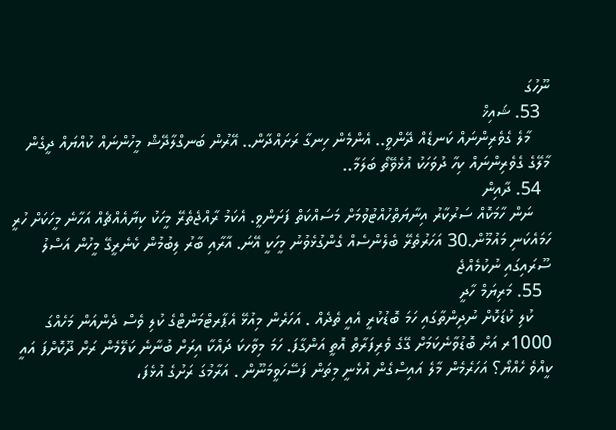ނޫހުގަ
  53. ޝައިޚް
    މާލެ ގެވެރިންނައް ކަނޑެއް ދޭންވީ.. އެންމެން ހިނގާ ރަށައްދާން.. އޭރުން ބަނގްލާދޭޝް މީހުންނައް ކުއްޔައް ދީގެން މާލޭގެ ގެވެރިންނައް ކިހާ ދުވަހަކު އުޅެވޭތޯ ބަލަމާ..
  54. ދާއިން
    ނަން ހާމަކޮއް ސަރުކާރު އިނާޔަތްހުއްޓުވުމަށް މަސައްކަތް ފަށަންވީ. އެކަމު ރާއްޖެތެރޭ މީހަކު ކިޔާއެއްޗެއް އަހާނެ މީހަކަށް ހުރީ ހަމައެކަނި މައުމޫން.30 އަހަރުތެރޭ ބެލެންސެއް ގެންގުޅެވުނު މީހަކީ އޭނަ. އާރާއި ބާރު ލިބުމުން ކެނެރީގޭ މީހުން އަސްލު ސޫރައިގައި ނުކުމެއްޖެ
  55. މަރިޔަމް ހާދީ
    ކުލި ކުޑަކޮށް ނުދިންތާގައި ހަމަ ބޮޑުކުރީ އެއީ ތެދެއް . އަހަރެން މިއުޅޭ އެޕާރޓްމަންޓްގެ ކުލި ވެސް ދެންއަން މަހެއްގަ 1000ރ އަށް ބޮޑުވާނެކަމަށް ގޭގެ ވެރިފަރާތް އޮތީ އަންގާފަ. ހަމަ މިވާހކަ ދައްކާ އިރަށް ބުނާނެ ކަލޭމެން ރަށް ދޫކޮށްފަ އައީ ކީއްވެ ހެއްޔޯ؟ އަހަރެމެން މާލެ އައިސްގެން އުޅެނީ މިތަން ފަސޭހަވީމަނޫން . އަރާމުގަ ރަށުގެ އުޅެފަ،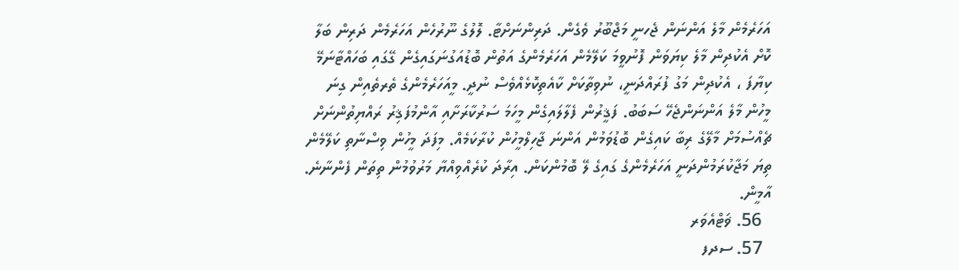އަހަރެމެން މާލެ އަންނަން ޖެހނީ މަޖްބޫރު ވެގެން. ދަރިންނަށްޓާ. ލޮލުގެ ނޫރުހެން އަހަރެމެން ދަރިން ބަލާ ކޮށް އެކުދިން މާލެ ކިޔަވަން ފޮނުވީމަ ކަލޭމެން އަހަރެމެންގެ އަތުން ބޮޑުއަގުނަގައިގެން ގޭގައި ބަހައްޓާނަމޭ ކިޔާފަ ، އެކުދިން މަގު ފުރައްދަނީ، ނުވިތާކަށް ކާއެތިކޮޅެއްވެސް ނުދީ. މީއަހަރެމެންގެ ތެރތެއިން ގިނަ މީހުން މާލެ އަންނަންޖެހޭ ސަބަބު. ފަޤީރުން ފެލާލައިގެން މީހަމަ ސަރުކާރަށާއި އާންމުފަޤިރު ރައްޔިތުންނަށް ޗެއްސުމަށް މާލޭގެ ރިބާ ކައިގެން ބޮޑުވަމުން އަންނަ ޖާހިލްމީހުން ކުރާކަމެއް. މިފަދަ މީހުން ވިސްނާތި ކަލޭމެން ތިޔަ މަޖާކުރަމުންދަނީ އަހަރެމެންގެ ގައިގެ ލޭ ބޮމުންކަން. އިރާދަ ކުރެއްވިއްޔާ މަރުވުމުން ތިތަން ފެންނާނެ. އާމީން.
  56. ޥަޓްއެވަރ
  57. ސދފ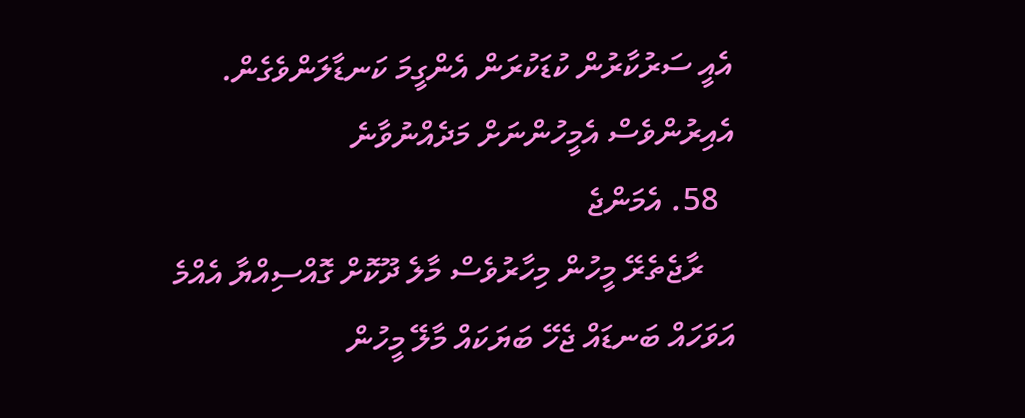އެއީ ސަރުކާރުން ކުޑަކުރަން އެންގީމަ ކަނޑާލަންވެގެން. އެއިރުންވެސް އެމީހުންނަށް މަދެއްނުވާނެ
  58. އެމަންޖެ
    ރާޖެތެރޭ މީހުން މިހާރުވެސް މާލެ ދޫކޮށް ގޮއްސިއްޔާ އެއްމެ އަވަހައް ބަނޑައް ޖެހޭ ބަޔަކައް މާލޭ މީހުން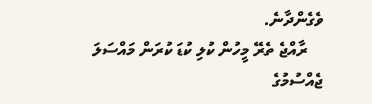ވެގެންދާނެ.
    ރާއްޖެ ތެރޭ މީހުން ކުލި ކުޑަ ކުރަން މައްސަލަ ޖެއްސުމުގެ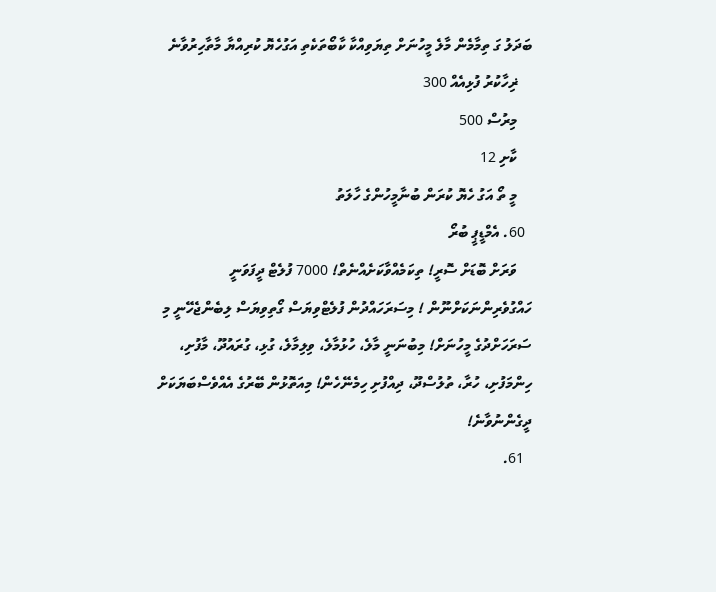ބަދަލު ގަ ތިމާމެން މާލެ މީހުނަށް ތިޔަވިއްކާ ކާބޯތަކެތި އަގުހެޔޮ ކުރިއްޔާ މާތާހިރުވާނެ
    ޜިހާކުރު ފުޅިއެއް 300
    މިރުސް 500
    ކާށި 12
    މީ ތޯ އަގު ހެޔޮ ކުރަން ބުނާމީހުންގެ ހާލަތު
  60. އެމްޑީޕީ ބުރޯ
    ވަރަށް ބޮޑަށް ސޮރީ! ތިކަމެއްވާކަށެއްނެތް! 7000 ފުލެޓް ދީފަވަނީ ހައްގުވެރިންނަކަށްނޫން ! މިސަރަހައްދުން ފުލެޓްވިޔަސް ގޯތިވިޔަސް ލިބެންޖެހޭނީ މި ސަރަހަށްދުގެ މީހުނަށް! މިބުނަނީ މާލެ، ހުޅުމާލެ، ވިލިމާލެ، ގުޅި، ގުރައުދޫ، މާފުށި، ހިންމަފުށި، ހުރާ، ތުލުސްދޫ، ދިއްފުށި ހިމެނޭހެން! މިއަތޮޅުން ބޭރުގެ އެއްވެސްބަޔަކަށް ދީގެންނުވާނެ!
  61.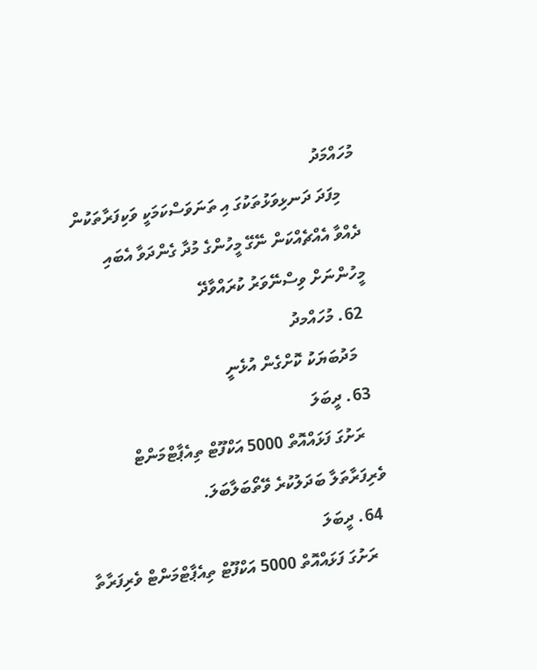މުހައްމަދު
    މިފަދަ ދަނޅިވަޅުތަކުގަ އި ތަނަވަސްކަމަކީ ވަކިފަރާތަކުން ދެއްވާ އެއްޗެއްކަން ނޭގޭ މީހުންގެ މުދާ ގެންދަވާ އެބައި މީހުންނަށް ވިސްނޭވަރު ކުރައްވާދޭ
  62. މުހައްމދު
    މަދުބަޔަކު ކޮށްގެން އުޅެނީ
  63. ދީބަލަ
    ރަށުގަ ފަޅައްއޮތް 5000 އަކްފޫޓް ތިއެޕާޓްމަންޓް ވެރިފަރާތަލާ ބަދަލުކުރެ ވޭތޯބަލާބަލަ.
  64. ދީބަލަ
    ރަށުގަ ފަޅައްއޮތް 5000 އަކްފޫޓް ތިއެޕާޓްމަންޓް ވެރިފަރާތާ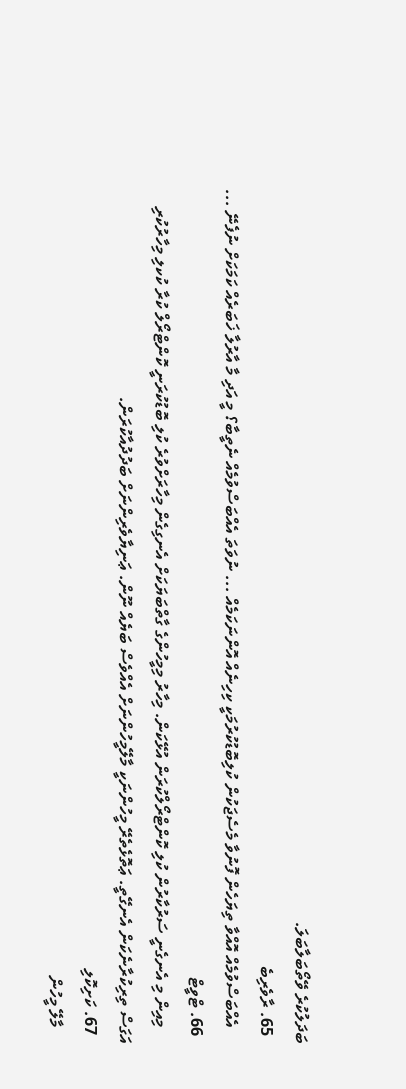ބަދަލުކުރެ ވޭތޯބަލާބަލަ.
  65. ރާވެރިބެ
    އެއްބަސްވުމެއް އޮއްވާ ތިޔަހެން ފޮނުވާ މެސެޖަކުން ކުލިބޮޑުކުރުމަކީ ކިހިނެއް އޮންނަކަމެއް ... ނުވަތަ އެއްބަސްވުމެއް ނެތީބާ؟ މީ އަދި މާ އާރުލާ ޚަބަރެއް ކަމަކަށް ނުފެނޭ ...
  66. ޓްވީޓް
    މިއިން މި އެނގެނީ ސަރުކާރުން ކުލި ކޮންޓްރޯލްކުރަން އުޅޭކަން. މިހާރު މިމީހުންގެ ގާތްބަޔަކަށް އެނގިގެން މިހާރަށްވުރެ ކުލި ބޮޑުކުރަނީ ކޮންޓްރޯލް ކުރާ ކުކލި މިހާރުކުރި އަގަސް ތިރިކުރާނެކަން އެނގޭތީ. ޢަތޮޅެތެރޭ މީހުންނަކީ މާލޭމީހުންނަށް އެއްވެސް ބަޔެއް ނޫން. ޢަނިޔާވެރިންނަށް ބަދުދުއާކުރަން.
  67. ކަށިކޮލި
    މާލޭ މީހުން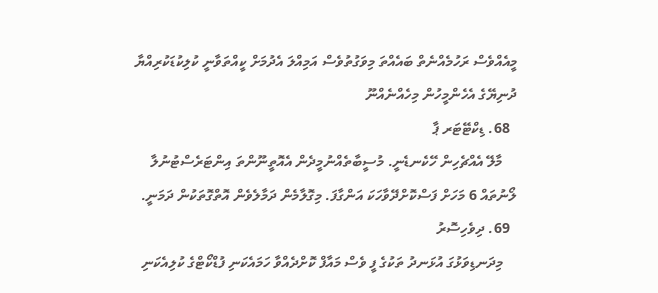މީއެއްވެސް ރަހުމެއްނެތް ބައެއްތަ މިވަގުތުވެސް އަމިއްލަ އެދުމަށް ކީއްތަވާނީ ކުލިކުޑަކުރިއްޔާ ދުނިޔޭގެ އެހެންމީހުން މިހެއްނެއްނޫ
  68. ޑިކްޓޭޓަރ ޕާ
    މާލޭ އެއްޗެހިން ހޭކެނޑެނީ. މުސީބާތެއްނުމީދެން އެއޮތީނޫންތަ އިންޓަރެސްޓުނުލާ ލޯނުތައް 6 މަހަށް ފަސްކޮށްދޭވާހަކަ އަންގާފަ. މިގޮލާމެން ދަމާލެވެން އޮތްގޮތަކުން ދަމަނީ.
  69. ދިވެހިސޮރު
    މިދަނޑިވަޅުގަ އުޅަނދު ތަކުގެ ފީ ވެސް މައާފް ކޮށްދެއްވާ ހަމައެކަނި ފުޑްކޯޓްގެ ކުލިއެކަނި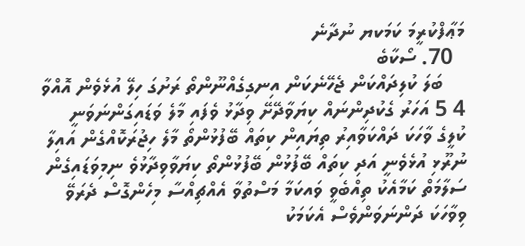މަޢާފްކުރީމަ ކަމަކޔ ނުދާނެ
  70. ސޯކާބެ
    ބަލަ ކުލިދައްކަން ޖެހޭނެކަން އިނގިގެއްނޫންތޯ ރަށުގަ ހިލޭ އުޅެވެން އޮއްވާ 4 5 އަހަރު ގެކުދިންނައް ކިޔަވާދޭށޭ ވިދާޅު ވެފައި މާލެ ވަޑައިގަންނަވަނީ ކުލީގެ ވާހަކަ ދައްކަވާއިރު ތިޔައިން ކިތައް ބޭފުޅުންތޯ މާލެ ހިޖުރަކޮއްގެން އައިލާ ނުރޫޅި އުޅެވެނީ އަދި ކިތައް ބޭފުޅުން ބޭފުޅުންތޯ ކިޔަވާވިދާޅުވެ ނިމިވަޑައިގެން ސަލާމަތް ކަމާއެކު ތިއްބެވީ ވައކަމާ މަސްތުވާ އެއްޗިއްސާ މިހެންގޮސް ދެރަވޭ ވިވާހަކަ ދަންނަވަންވެސް އެކަމަކު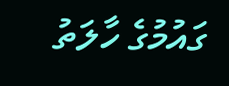ގައުމުގެ ހާލަތު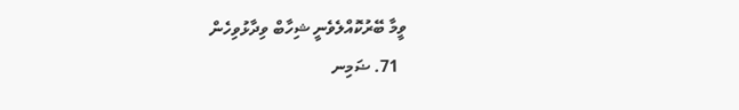ވީމާ ބޭރުކޮއްލެވެނީ ޝިހާބް ވިދާޅުވިހެން
  71. ޟަމިނ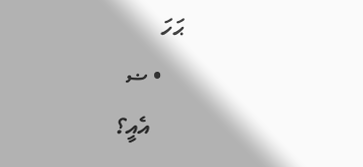ޙަހަ
    • ޟ
      އެއީ؟